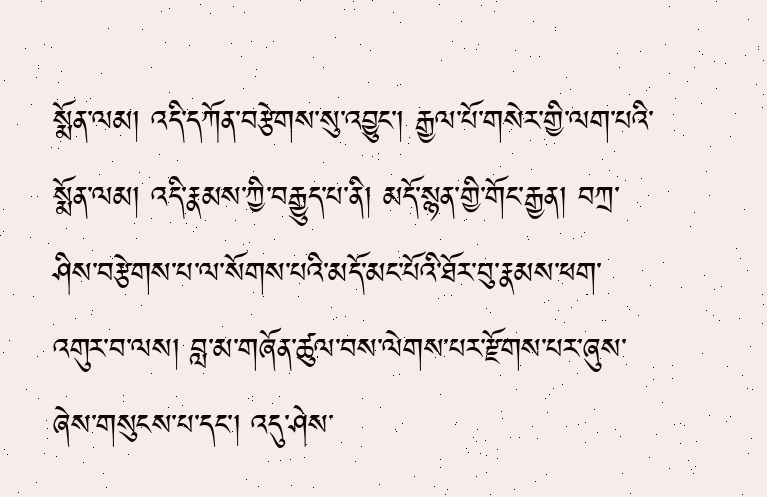སྨོན་ལམ། འདི་དཀོན་བརྩེགས་སུ་འབྱུང་། རྒྱལ་པོ་གསེར་གྱི་ལག་པའི་སྨོན་ལམ། འདི་རྣམས་ཀྱི་བརྒྱུད་པ་ནི། མདོ་སྙན་གྱི་གོང་རྒྱན། བཀྲ་ཤིས་བརྩེགས་པ་ལ་སོགས་པའི་མདོ་མང་པོའི་ཐོར་བུ་རྣམས་ཕག་འགུར་བ་ལས། བླ་མ་གཞོན་ཚུལ་བས་ལེགས་པར་རྫོགས་པར་ཞུས་ཞེས་གསུངས་པ་དང་། འདུ་ཤེས་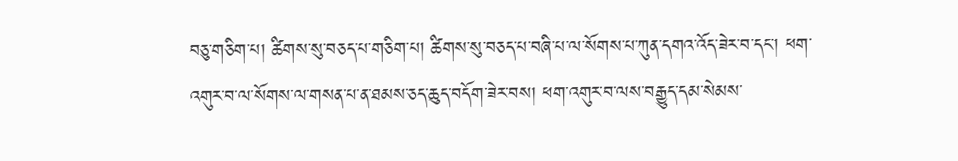བཅུ་གཅིག་པ། ཚིགས་སུ་བཅད་པ་གཅིག་པ། ཚིགས་སུ་བཅད་པ་བཞི་པ་ལ་སོགས་པ་ཀུན་དགའ་འོད་ཟེར་བ་དང་། ཕག་འགུར་བ་ལ་སོགས་ལ་གསན་པ་ན་ཐམས་ཅད་ཆུད་བདོག་ཟེར་བས། ཕག་འགུར་བ་ལས་བརྒྱུད་དམ་སེམས་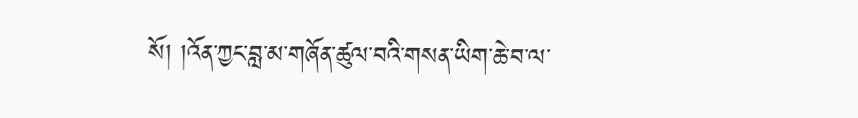སོ། །འོན་ཀྱང་བླ་མ་གཞོན་ཚུལ་བའི་གསན་ཡིག་ཆེ་བ་ལ་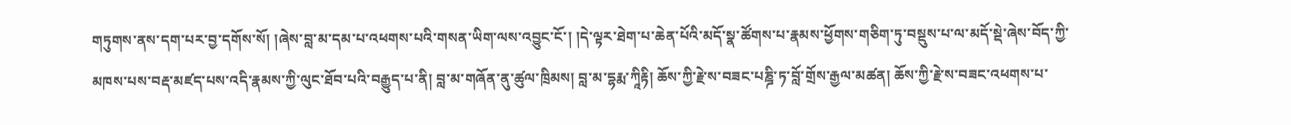གཏུགས་ནས་དག་པར་བྱ་དགོས་སོ། །ཞེས་བླ་མ་དམ་པ་འཕགས་པའི་གསན་ཡིག་ལས་འབྱུང་ངོ་། །དེ་ལྟར་ཐེག་པ་ཆེན་པོའི་མདོ་སྣ་ཚོགས་པ་རྣམས་ཕྱོགས་གཅིག་ཏུ་བསྡུས་པ་ལ་མདོ་སྡེ་ཞེས་བོད་ཀྱི་མཁས་པས་བརྡ་མཛད་པས་འདི་རྣམས་ཀྱི་ལུང་ཐོབ་པའི་བརྒྱུད་པ་ནི། བླ་མ་གཞོན་ནུ་ཚུལ་ཁྲིམས། བླ་མ་དྷརྨ་ཀཱིརྟི། ཆོས་ཀྱི་རྗེ་ས་བཟང་པཎྜི་ཏ་བློ་གྲོས་རྒྱལ་མཚན། ཆོས་ཀྱི་རྗེ་ས་བཟང་འཕགས་པ་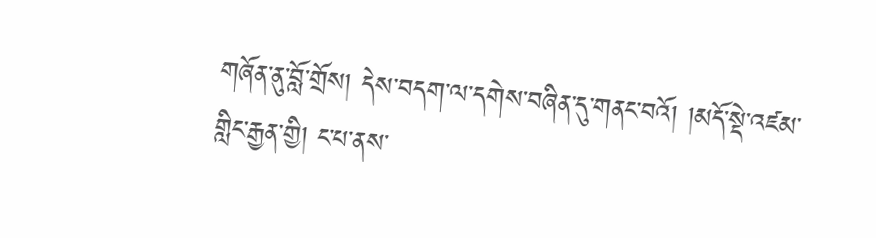གཞོན་ནུ་བློ་གྲོས། དེས་བདག་ལ་དགེས་བཞིན་དུ་གནང་བའོ། །མདོ་སྡེ་འཛམ་གླིང་རྒྱན་གྱི། ང་པ་ནས་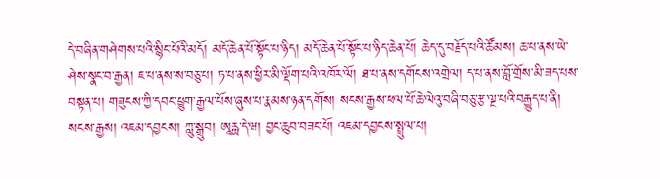དེ་བཞིན་གཤེགས་པའི་སྙིང་པོའི་མདོ། མདོ་ཆེན་པོ་སྟོང་པ་ཉིད། མདོ་ཆེན་པོ་སྟོང་པ་ཉིད་ཆེན་པོ། ཆེད་དུ་བརྗོད་པའི་ཚོམས། ཆ་པ་ནས་ཡེ་ཤེས་སྣང་བ་རྒྱན། ཇ་པ་ནས་ས་བཅུ་པ། ཏ་པ་ནས་ཕྱིར་མི་ལྡོག་པའི་འཁོར་ལོ། ཐ་པ་ནས་དགོངས་འགྲེལ། ད་པ་ནས་བློ་གྲོས་མི་ཟད་པས་བསྟན་པ། གཟུངས་ཀྱི་དབང་ཕྱུག་རྒྱལ་པོས་ཞུས་པ་རྣམས་ཉན་དགོས། སངས་རྒྱས་ཕལ་པོ་ཆེ་ལེའུ་བཞི་བཅུ་རྩ་ལྔ་པའི་བརྒྱུད་པ་ནི། སངས་རྒྱས། འཇམ་དབྱངས། ཀླུ་སྒྲུབ། ཨཱརྻ་དེ་ཝ། བྱང་ཆུབ་བཟང་པོ། འཇམ་དབྱངས་སྤྲུལ་པ།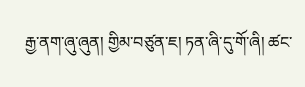རྒྱ་ནག་ཞུ་ཞུན། གྱིམ་བཙུན་ཇ། ཏན་ཞི་དུ་གོ་ཞི། ཚང་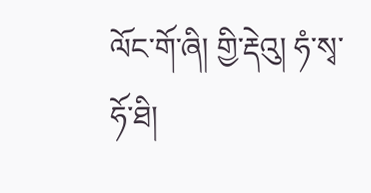ལོང་གོ་ཞི། གྱི་རྡེའུ། ཧཾ་སྭ་ཧོ་ཐི།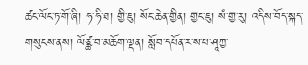ཚང་ལོང་ཏ་གོ་ཞི། ཧ་ཧི་ཐ། གྱི་ཇུ། སོང་ཆེན་གྱིན། གྱང་ཇུ། སཾ་གྱ་རུ། འདིས་བོད་སྐད་གསུངས་ནས། ལོཙྪ་བ་མཆོག་ལྡན། སློབ་དཔོན་ར་ས་པ་ཤཱཀྱ་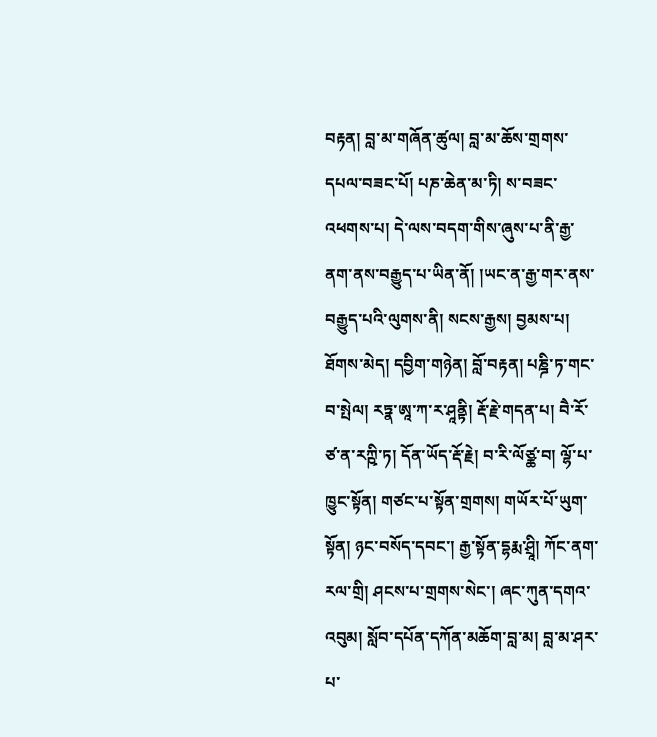བརྟན། བླ་མ་གཞོན་ཚུལ། བླ་མ་ཆོས་གྲགས་དཔལ་བཟང་པོ། པཎ་ཆེན་མ་ཏི། ས་བཟང་འཕགས་པ། དེ་ལས་བདག་གིས་ཞུས་པ་ནི་རྒྱ་ནག་ནས་བརྒྱུད་པ་ཡིན་ནོ། །ཡང་ན་རྒྱ་གར་ནས་བརྒྱུད་པའི་ལུགས་ནི། སངས་རྒྱས། བྱམས་པ། ཐོགས་མེད། དབྱིག་གཉེན། བློ་བརྟན། པཎྜི་ཏ་གང་བ་སྤེལ། རཏྣ་ཨཱ་ཀ་ར་ཤཱནྟི། རྡོ་རྗེ་གདན་པ། བཻ་རོ་ཙ་ན་རཀྵི་ཏ། དོན་ཡོད་རྡོ་རྗེ། བ་རི་ལོཙྪ་བ། ལྷོ་པ་ཁྱུང་སྟོན། གཙང་པ་སྟོན་གྲགས། གཡོར་པོ་ཡུག་སྟོན། ཉང་བསོད་དབང་། རྒྱ་སྟོན་དྷརྨ་ཤྲཱི། ཀོང་ནག་རལ་གྲི། ཤངས་པ་གྲགས་སེང་། ཞང་ཀུན་དགའ་འབུམ། སློབ་དཔོན་དཀོན་མཆོག་བླ་མ། བླ་མ་ཤར་པ་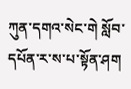ཀུན་དགའ་སེང་གེ སློབ་དཔོན་ར་ས་པ་སྟོན་ཤག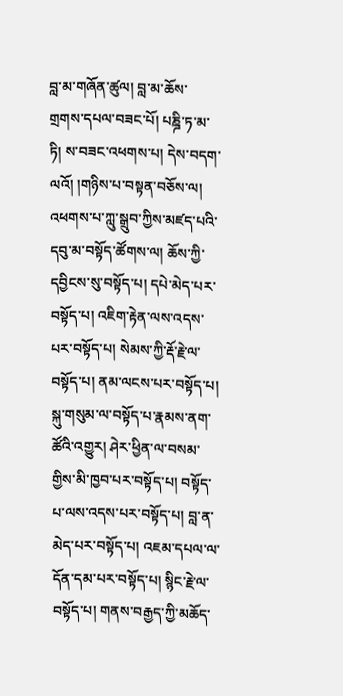བླ་མ་གཞོན་ཚུལ། བླ་མ་ཆོས་གྲགས་དཔལ་བཟང་པོ། པཎྜི་ཏ་མ་ཏི། ས་བཟང་འཕགས་པ། དེས་བདག་ལའོ། །གཉིས་པ་བསྟན་བཅོས་ལ། འཕགས་པ་ཀླུ་སྒྲུབ་ཀྱིས་མཛད་པའི་དབུ་མ་བསྟོད་ཚོགས་ལ། ཆོས་ཀྱི་དབྱིངས་སུ་བསྟོད་པ། དཔེ་མེད་པར་བསྟོད་པ། འཇིག་རྟེན་ལས་འདས་པར་བསྟོད་པ། སེམས་ཀྱི་རྡོ་རྗེ་ལ་བསྟོད་པ། ནམ་ལངས་པར་བསྟོད་པ། སྐུ་གསུམ་ལ་བསྟོད་པ་རྣམས་ནག་ཚོའི་འགྱུར། ཤེར་ཕྱིན་ལ་བསམ་གྱིས་མི་ཁྱབ་པར་བསྟོད་པ། བསྟོད་པ་ལས་འདས་པར་བསྟོད་པ། བླ་ན་མེད་པར་བསྟོད་པ། འཇམ་དཔལ་ལ་དོན་དམ་པར་བསྟོད་པ། སྙིང་རྗེ་ལ་བསྟོད་པ། གནས་བརྒྱད་ཀྱི་མཆོད་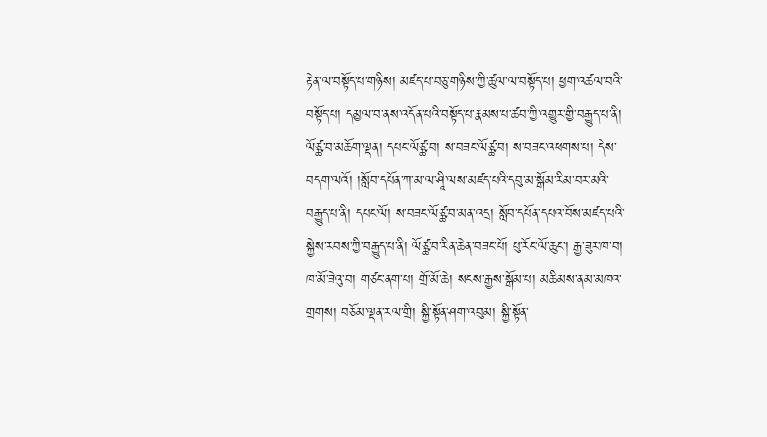རྟེན་ལ་བསྟོད་པ་གཉིས། མཛད་པ་བཅུ་གཉིས་ཀྱི་ཚུལ་ལ་བསྟོད་པ། ཕྱག་འཚལ་བའི་བསྟོད་པ། དམྱལ་བ་ནས་འདོན་པའི་བསྟོད་པ་རྣམས་པ་ཚབ་ཀྱི་འགྱུར་གྱི་བརྒྱུད་པ་ནི། ལོཙྪ་བ་མཆོག་ལྡན། དཔང་ལོཙྪ་བ། ས་བཟང་ལོཙྪ་བ། ས་བཟང་འཕགས་པ། དེས་བདག་ལའོ། །སློབ་དཔོན་ཀ་མ་ལ་ཤཱི་ལས་མཛད་པའི་དབུ་མ་སྒོམ་རིམ་བར་མའི་བརྒྱུད་པ་ནི། དཔང་ལོ། ས་བཟང་ལོཙྪ་བ་མན་འདྲ། སློབ་དཔོན་དཔའ་བོས་མཛད་པའི་སྐྱེས་རབས་ཀྱི་བརྒྱུད་པ་ནི། ལོཙྪ་བ་རིན་ཆེན་བཟང་པོ། པུ་རོང་ལོ་ཆུང་། རྒྱ་ཟུར་ཁ་བ། ཁ་མོ་ཟེའུ་བ། གཙང་ནག་པ། གྲོ་མོ་ཆེ། སངས་རྒྱས་སྒོམ་པ། མཆིམས་ནམ་མཁའ་གྲགས། བཅོམ་ལྡན་རལ་གྲི། སྐྱི་སྟོན་ཤག་འབུམ། སྐྱི་སྟོན་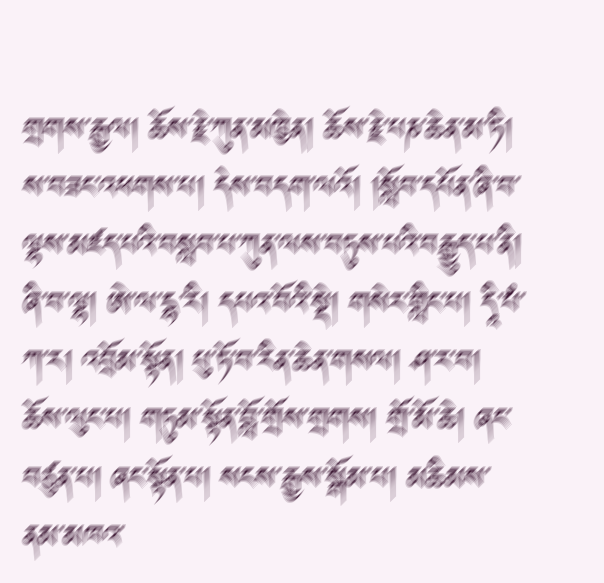གྲགས་རྒྱལ། ཆོས་རྗེ་ཀུན་མཁྱེན། ཆོས་རྗེ་པཎ་ཆེན་མ་ཏི། ས་བཟང་འཕགས་པ། དེས་བདག་ལའོ། །སློབ་དཔོན་ཞི་བ་ལྷས་མཛད་པའི་བསླབ་པ་ཀུན་ལས་བཏུས་པའི་བརྒྱུད་པ་ནི། ཞི་བ་ལྷ། ཨེ་ལ་དྷ་རི། དཔའ་བོའི་སྡེ། གསེར་གླིང་པ། དཱི་པཾ་ཀ་ར། འབྲོམ་སྟོན། པུ་ཏོ་བ་རིན་ཆེན་གསལ། ཤ་ར་བ། ཆོས་ལུང་པ། གཏུམ་སྟོན་བློ་གྲོས་གྲགས། གྲོ་མོ་ཆེ། ཞང་བཙུན་པ། ཞང་སྟོན་པ། སངས་རྒྱས་སྒོམ་པ། མཆིམས་ནམ་མཁའ་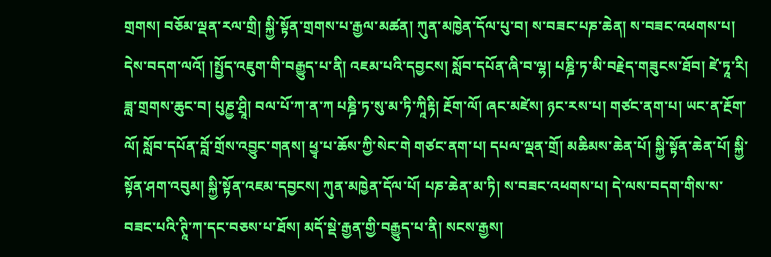གྲགས། བཅོམ་ལྡན་རལ་གྲི། སྐྱི་སྟོན་གྲགས་པ་རྒྱལ་མཚན། ཀུན་མཁྱེན་དོལ་པུ་བ། ས་བཟང་པཎ་ཆེན། ས་བཟང་འཕགས་པ། དེས་བདག་ལའོ། །སྤྱོད་འཇུག་གི་བརྒྱུད་པ་ནི། འཇམ་པའི་དབྱངས། སློབ་དཔོན་ཞི་བ་ལྷ། པཎྜི་ཏ་མི་བརྗེད་གཟུངས་ཐོབ། ཛེ་ཏཱ་རི། ཟླ་གྲགས་ཆུང་བ། པུཎྱ་ཤྲཱི། བལ་པོ་ཀ་ན་ཀ པཎྜི་ཏ་སུ་མ་ཏི་ཀཱིརྟི། རྔོག་ལོ། ཞང་མཛེས། ཉང་རས་པ། གཙང་ནག་པ། ཡང་ན་རྔོག་ལོ། སློབ་དཔོན་བློ་གྲོས་འབྱུང་གནས། ཕྱྭ་པ་ཆོས་ཀྱི་སེང་གེ གཙང་ནག་པ། དཔལ་ལྡན་གྲོ། མཆིམས་ཆེན་པོ། སྐྱི་སྟོན་ཆེན་པོ། སྐྱི་སྟོན་ཤག་འབུམ། སྐྱི་སྟོན་འཇམ་དབྱངས། ཀུན་མཁྱེན་དོལ་པོ། པཎ་ཆེན་མ་ཏི། ས་བཟང་འཕགས་པ། དེ་ལས་བདག་གིས་ས་བཟང་པའི་ཊཱི་ཀ་དང་བཅས་པ་ཐོས། མདོ་སྡེ་རྒྱན་གྱི་བརྒྱུད་པ་ནི། སངས་རྒྱས།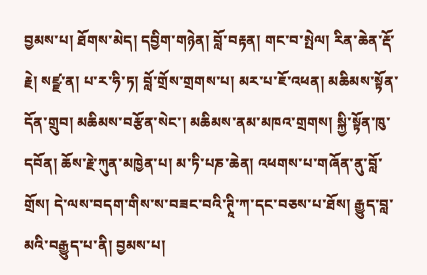བྱམས་པ། ཐོགས་མེད། དབྱིག་གཉེན། བློ་བརྟན། གང་བ་སྤེལ། རིན་ཆེན་རྡོ་རྗེ། སཛྫ་ན། པ་ར་ཧི་ཏ། བློ་གྲོས་གྲགས་པ། མར་པ་ཇོ་འཕན། མཆིམས་སྟོན་དོན་གྲུབ། མཆིམས་བརྩོན་སེང་། མཆིམས་ནམ་མཁའ་གྲགས། སྐྱི་སྟོན་ཁུ་དབོན། ཆོས་རྗེ་ཀུན་མཁྱེན་པ། མ་ཏི་པཎ་ཆེན། འཕགས་པ་གཞོན་ནུ་བློ་གྲོས། དེ་ལས་བདག་གིས་ས་བཟང་བའི་ཊཱི་ཀ་དང་བཅས་པ་ཐོས། རྒྱུད་བླ་མའི་བརྒྱུད་པ་ནི། བྱམས་པ།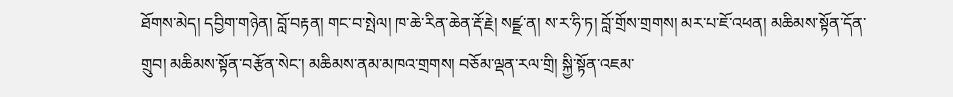ཐོགས་མེད། དབྱིག་གཉེན། བློ་བརྟན། གང་བ་སྤེལ། ཁ་ཆེ་རིན་ཆེན་རྡོ་རྗེ། སཛྫ་ན། ས་ར་ཧི་ཏ། བློ་གྲོས་གྲགས། མར་པ་ཇོ་འཕན། མཆིམས་སྟོན་དོན་གྲུབ། མཆིམས་སྟོན་བརྩོན་སེང་། མཆིམས་ནམ་མཁའ་གྲགས། བཅོམ་ལྡན་རལ་གྲི། སྐྱི་སྟོན་འཇམ་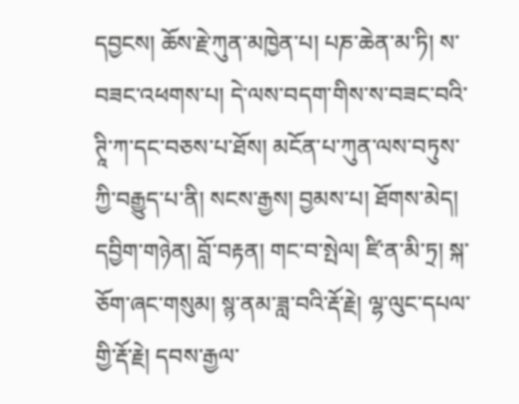དབྱངས། ཆོས་རྗེ་ཀུན་མཁྱེན་པ། པཎ་ཆེན་མ་ཏི། ས་བཟང་འཕགས་པ། དེ་ལས་བདག་གིས་ས་བཟང་བའི་ཊཱི་ཀ་དང་བཅས་པ་ཐོས། མངོན་པ་ཀུན་ལས་བཏུས་ཀྱི་བརྒྱུད་པ་ནི། སངས་རྒྱས། བྱམས་པ། ཐོགས་མེད། དབྱིག་གཉེན། བློ་བརྟན། གང་བ་སྤེལ། ཛི་ན་མི་ཏྲ། སྐ་ཅོག་ཞང་གསུམ། སྙ་ནམ་ཟླ་བའི་རྡོ་རྗེ། ལྷ་ལུང་དཔལ་གྱི་རྡོ་རྗེ། དབས་རྒྱལ་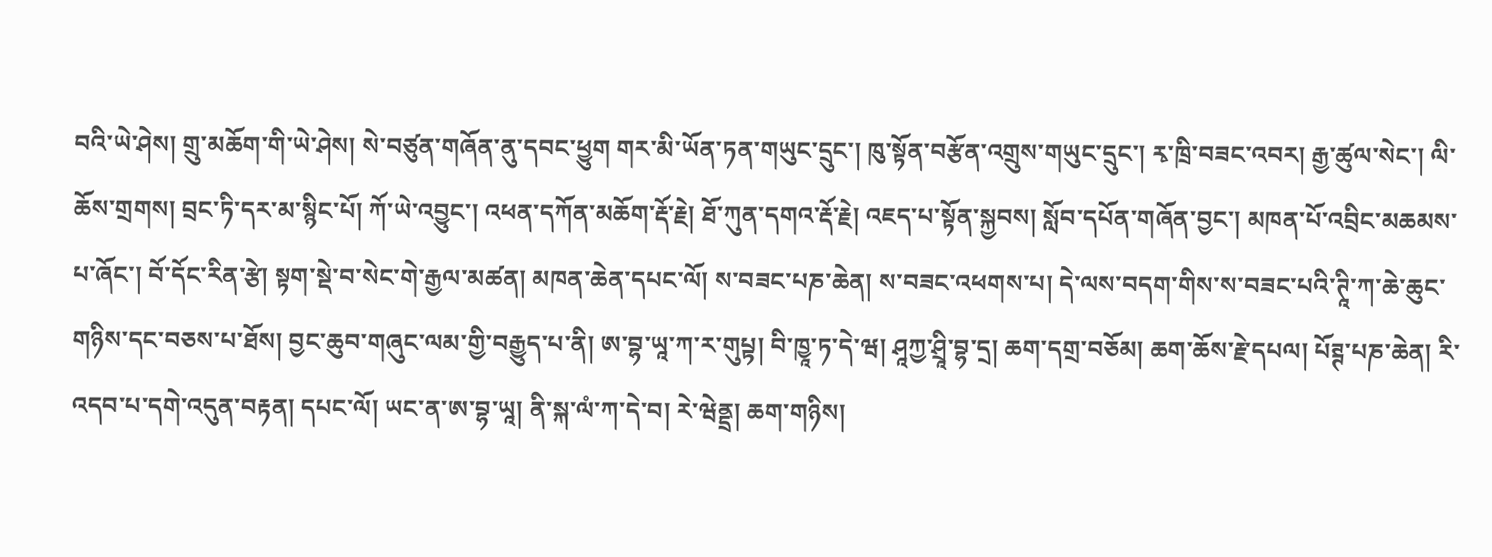བའི་ཡེ་ཤེས། གྲུ་མཆོག་གི་ཡེ་ཤེས། སེ་བཙུན་གཞོན་ནུ་དབང་ཕྱུག གར་མི་ཡོན་ཏན་གཡུང་དྲུང་། ཁུ་སྟོན་བརྩོན་འགྲུས་གཡུང་དྲུང་། རྭ་ཁྲི་བཟང་འབར། རྒྱ་ཚུལ་སེང་། ལི་ཆོས་གྲགས། བྲང་ཏི་དར་མ་སྙིང་པོ། ཀོ་ཡེ་འབྱུང་། འཕན་དཀོན་མཆོག་རྡོ་རྗེ། ཐོ་ཀུན་དགའ་རྡོ་རྗེ། འཇད་པ་སྟོན་སྐྱབས། སློབ་དཔོན་གཞོན་བྱང་། མཁན་པོ་འབྲིང་མཆམས་པ་ཞོང་། བོ་དོང་རིན་རྩེ། སྟག་སྡེ་བ་སེང་གེ་རྒྱལ་མཚན། མཁན་ཆེན་དཔང་ལོ། ས་བཟང་པཎ་ཆེན། ས་བཟང་འཕགས་པ། དེ་ལས་བདག་གིས་ས་བཟང་པའི་ཊཱི་ཀ་ཆེ་ཆུང་གཉིས་དང་བཅས་པ་ཐོས། བྱང་ཆུབ་གཞུང་ལམ་གྱི་བརྒྱུད་པ་ནི། ཨ་བྷ་ཡཱ་ཀ་ར་གུཔྟ། བི་ཁྱཱ་ཏ་དེ་ཝ། ཤཱཀྱ་ཤྲཱི་བྷ་དྲ། ཆག་དགྲ་བཅོམ། ཆག་ཆོས་རྗེ་དཔལ། པོཊྚ་པཎ་ཆེན། རི་འདབ་པ་དགེ་འདུན་བརྟན། དཔང་ལོ། ཡང་ན་ཨ་བྷ་ཡཱ། ནི་སྐ་ལཾ་ཀ་དེ་བ། རེ་ཝེནྡྲ། ཆག་གཉིས།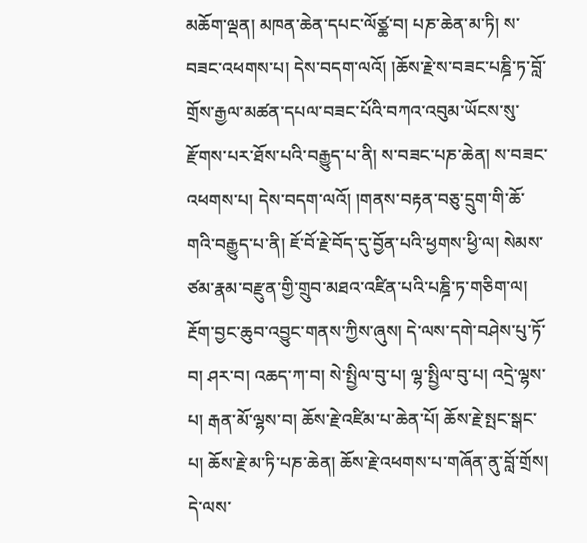མཆོག་ལྡན། མཁན་ཆེན་དཔང་ལོཙྪ་བ། པཎ་ཆེན་མ་ཏི། ས་བཟང་འཕགས་པ། དེས་བདག་ལའོ། །ཆོས་རྗེ་ས་བཟང་པཎྜི་ཏ་བློ་གྲོས་རྒྱལ་མཚན་དཔལ་བཟང་པོའི་བཀའ་འབུམ་ཡོངས་སུ་རྫོགས་པར་ཐོས་པའི་བརྒྱུད་པ་ནི། ས་བཟང་པཎ་ཆེན། ས་བཟང་འཕགས་པ། དེས་བདག་ལའོ། །གནས་བརྟན་བཅུ་དྲུག་གི་ཆོ་གའི་བརྒྱུད་པ་ནི། ཇོ་བོ་རྗེ་བོད་དུ་བྱོན་པའི་ཕྱགས་ཕྱི་ལ། སེམས་ཙམ་རྣམ་བརྫུན་གྱི་གྲུབ་མཐའ་འཛིན་པའི་པཎྜི་ཏ་གཅིག་ལ། རྔོག་བྱང་ཆུབ་འབྱུང་གནས་ཀྱིས་ཞུས། དེ་ལས་དགེ་བཤེས་པུ་ཏོ་བ། ཤར་བ། འཆད་ཀ་བ། སེ་སྤྱིལ་བུ་པ། ལྷ་སྤྱིལ་བུ་པ། འདྲེ་ལྷས་པ། རྒན་མོ་ལྷས་བ། ཆོས་རྗེ་འཛིམ་པ་ཆེན་པོ། ཆོས་རྗེ་སྤང་སྒང་པ། ཆོས་རྗེ་མ་ཏི་པཎ་ཆེན། ཆོས་རྗེ་འཕགས་པ་གཞོན་ནུ་བློ་གྲོས། དེ་ལས་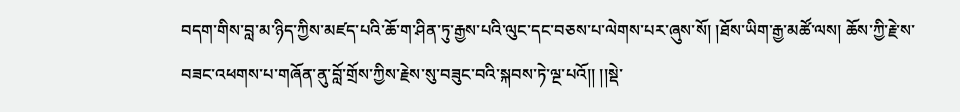བདག་གིས་བླ་མ་ཉིད་ཀྱིས་མཛད་པའི་ཆོ་ག་ཤིན་ཏུ་རྒྱས་པའི་ལུང་དང་བཅས་པ་ལེགས་པར་ཞུས་སོ། །ཐོས་ཡིག་རྒྱ་མཚོ་ལས། ཆོས་ཀྱི་རྗེ་ས་བཟང་འཕགས་པ་གཞོན་ནུ་བློ་གྲོས་ཀྱིས་རྗེས་སུ་བཟུང་བའི་སྐབས་ཏེ་ལྔ་པའོ།། །།སྡེ་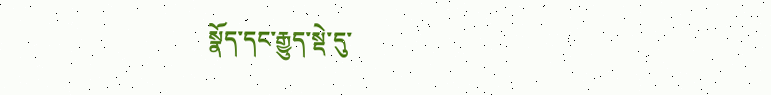སྣོད་དང་རྒྱུད་སྡེ་དུ་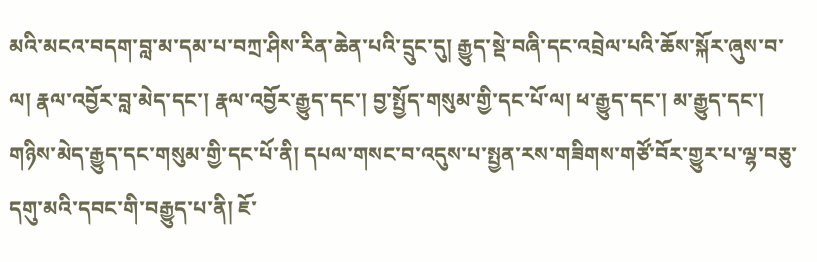མའི་མངའ་བདག་བླ་མ་དམ་པ་བཀྲ་ཤིས་རིན་ཆེན་པའི་དྲུང་དུ། རྒྱུད་སྡེ་བཞི་དང་འབྲེལ་པའི་ཆོས་སྐོར་ཞུས་བ་ལ། རྣལ་འབྱོར་བླ་མེད་དང་། རྣལ་འབྱོར་རྒྱུད་དང་། བྱ་སྤྱོད་གསུམ་གྱི་དང་པོ་ལ། ཕ་རྒྱུད་དང་། མ་རྒྱུད་དང་། གཉིས་མེད་རྒྱུད་དང་གསུམ་གྱི་དང་པོ་ནི། དཔལ་གསང་བ་འདུས་པ་སྤྱན་རས་གཟིགས་གཙོ་བོར་གྱུར་པ་ལྷ་བཅུ་དགུ་མའི་དབང་གི་བརྒྱུད་པ་ནི། ཇོ་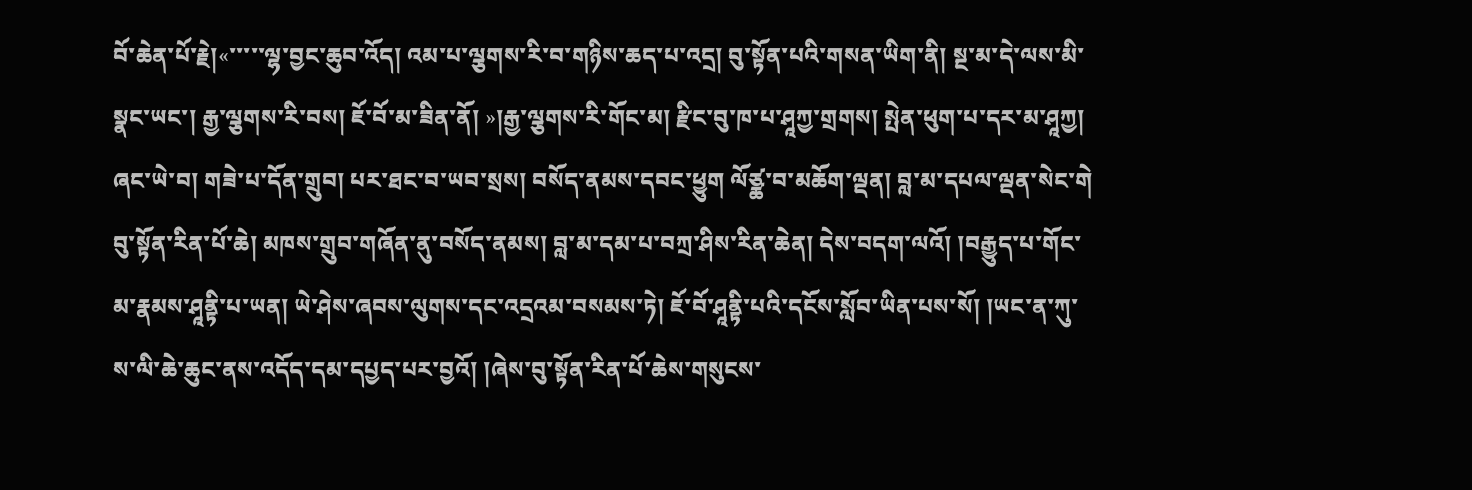བོ་ཆེན་པོ་རྗེ།«་་་་་ལྷ་བྱང་ཆུབ་འོད། འམ་པ་ལྕགས་རི་བ་གཉིས་ཆད་པ་འདྲ། བུ་སྟོན་པའི་གསན་ཡིག་ནི། སྔ་མ་དེ་ལས་མི་སྣང་ཡང་། རྒྱ་ལྕགས་རི་བས། ཇོ་བོ་མ་ཟིན་ནོ། »།རྒྱ་ལྕགས་རི་གོང་མ། རྫིང་བུ་ཁ་པ་ཤཱཀྱ་གྲགས། སྤེན་ཕུག་པ་དར་མ་ཤཱཀྱ། ཞང་ཡེ་བ། གཟེ་པ་དོན་གྲུབ། པར་ཐང་བ་ཡབ་སྲས། བསོད་ནམས་དབང་ཕྱུག ལོཙྪ་བ་མཆོག་ལྡན། བླ་མ་དཔལ་ལྡན་སེང་གེ བུ་སྟོན་རིན་པོ་ཆེ། མཁས་གྲུབ་གཞོན་ནུ་བསོད་ནམས། བླ་མ་དམ་པ་བཀྲ་ཤིས་རིན་ཆེན། དེས་བདག་ལའོ། །བརྒྱུད་པ་གོང་མ་རྣམས་ཤཱནྟི་པ་ཡན། ཡེ་ཤེས་ཞབས་ལུགས་དང་འདྲའམ་བསམས་ཏེ། ཇོ་བོ་ཤཱནྟི་པའི་དངོས་སློབ་ཡིན་པས་སོ། །ཡང་ན་ཀུ་ས་ལི་ཆེ་ཆུང་ནས་འདོད་དམ་དཔྱད་པར་བྱའོ། །ཞེས་བུ་སྟོན་རིན་པོ་ཆེས་གསུངས་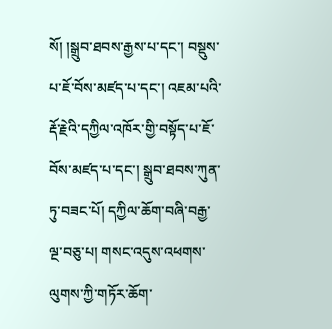སོ། །སྒྲུབ་ཐབས་རྒྱས་པ་དང་། བསྡུས་པ་ཇོ་བོས་མཛད་པ་དང་། འཇམ་པའི་རྡོ་རྗེའི་དཀྱིལ་འཁོར་གྱི་བསྟོད་པ་ཇོ་བོས་མཛད་པ་དང་། སྒྲུབ་ཐབས་ཀུན་ཏུ་བཟང་པོ། དཀྱིལ་ཆོག་བཞི་བརྒྱ་ལྔ་བཅུ་པ། གསང་འདུས་འཕགས་ལུགས་ཀྱི་གཏོར་ཆོག་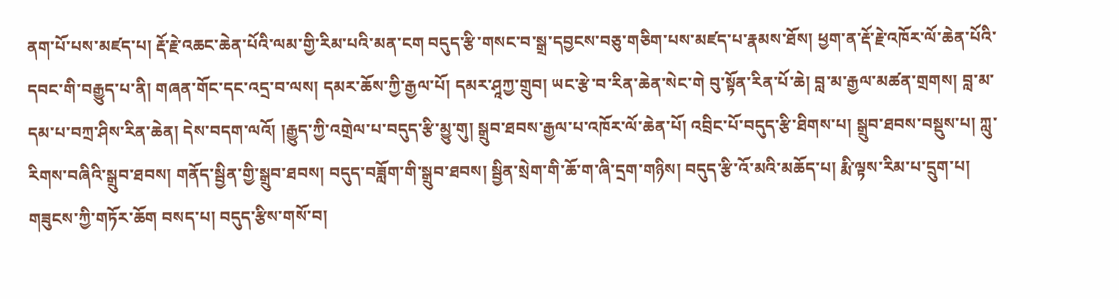ནག་པོ་པས་མཛད་པ། རྡོ་རྗེ་འཆང་ཆེན་པོའི་ལམ་གྱི་རིམ་པའི་མན་ངག བདུད་རྩི་གསང་བ་སྒྲ་དབྱངས་བཅུ་གཅིག་པས་མཛད་པ་རྣམས་ཐོས། ཕྱག་ན་རྡོ་རྗེ་འཁོར་ལོ་ཆེན་པོའི་དབང་གི་བརྒྱུད་པ་ནི། གཞན་གོང་དང་འདྲ་བ་ལས། དམར་ཆོས་ཀྱི་རྒྱལ་པོ། དམར་ཤཱཀྱ་གྲུབ། ཡང་རྩེ་བ་རིན་ཆེན་སེང་གེ བུ་སྟོན་རིན་པོ་ཆེ། བླ་མ་རྒྱལ་མཚན་གྲགས། བླ་མ་དམ་པ་བཀྲ་ཤིས་རིན་ཆེན། དེས་བདག་ལའོ། །རྒྱུད་ཀྱི་འགྲེལ་པ་བདུད་རྩི་མྱུ་གུ། སྒྲུབ་ཐབས་རྒྱལ་པ་འཁོར་ལོ་ཆེན་པོ། འབྲིང་པོ་བདུད་རྩི་ཐིགས་པ། སྒྲུབ་ཐབས་བསྡུས་པ། ཀླུ་རིགས་བཞིའི་སྒྲུབ་ཐབས། གནོད་སྦྱིན་གྱི་སྒྲུབ་ཐབས། བདུད་བཟློག་གི་སྒྲུབ་ཐབས། སྦྱིན་སྲེག་གི་ཆོ་ག་ཞི་དྲག་གཉིས། བདུད་རྩི་འོ་མའི་མཆོད་པ། རྨི་ལྟས་རིམ་པ་དྲུག་པ། གཟུངས་ཀྱི་གཏོར་ཆོག བསད་པ། བདུད་རྩིས་གསོ་བ།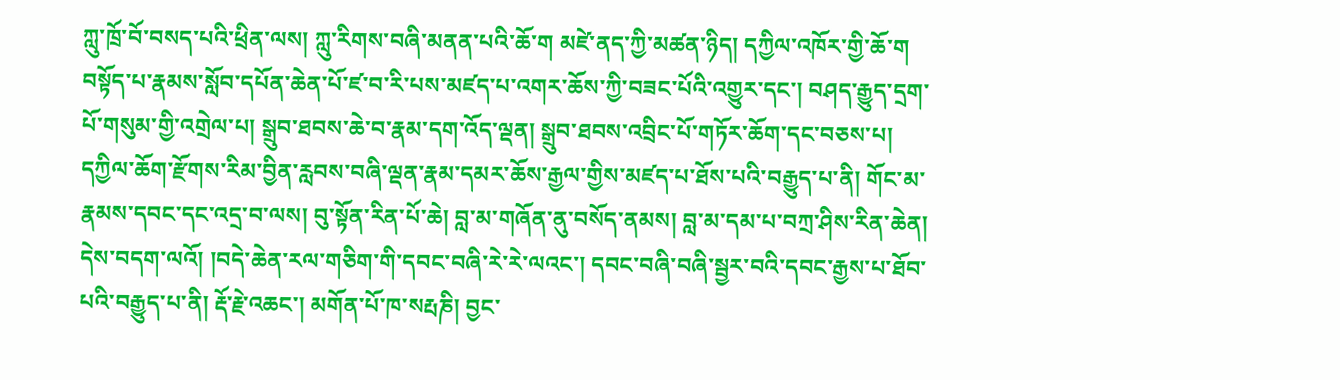ཀླུ་ཁྲོ་བོ་བསད་པའི་ཕྲིན་ལས། ཀླུ་རིགས་བཞི་མནན་པའི་ཆོ་ག མཛེ་ནད་ཀྱི་མཚན་ཉིད། དཀྱིལ་འཁོར་གྱི་ཆོ་ག བསྟོད་པ་རྣམས་སློབ་དཔོན་ཆེན་པོ་ཛ་བ་རི་པས་མཛད་པ་འགར་ཆོས་ཀྱི་བཟང་པོའི་འགྱུར་དང་། བཤད་རྒྱུད་དྲག་པོ་གསུམ་གྱི་འགྲེལ་པ། སྒྲུབ་ཐབས་ཆེ་བ་རྣམ་དག་འོད་ལྡན། སྒྲུབ་ཐབས་འབྲིང་པོ་གཏོར་ཆོག་དང་བཅས་པ། དཀྱིལ་ཆོག་རྫོགས་རིམ་བྱིན་རླབས་བཞི་ལྡན་རྣམ་དམར་ཆོས་རྒྱལ་གྱིས་མཛད་པ་ཐོས་པའི་བརྒྱུད་པ་ནི། གོང་མ་རྣམས་དབང་དང་འདྲ་བ་ལས། བུ་སྟོན་རིན་པོ་ཆེ། བླ་མ་གཞོན་ནུ་བསོད་ནམས། བླ་མ་དམ་པ་བཀྲ་ཤིས་རིན་ཆེན། དེས་བདག་ལའོ། །བདེ་ཆེན་རལ་གཅིག་གི་དབང་བཞི་རེ་རེ་ལའང་། དབང་བཞི་བཞི་སྦྱར་བའི་དབང་རྒྱས་པ་ཐོབ་པའི་བརྒྱུད་པ་ནི། རྡོ་རྗེ་འཆང་། མགོན་པོ་ཁ་སརྤཎི། བྱང་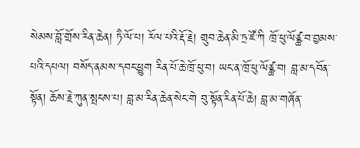སེམས་བློ་གྲོས་རིན་ཆེན། ཏཻ་ལོ་པ། རོལ་པའི་རྡོ་རྗེ། གྲུབ་ཆེན་མི་ཏྲ་ཛོ་ཀི ཁྲོ་ཕུ་ལོཙྪ་བ་བྱམས་པའི་དཔལ། བསོད་ནམས་དབང་ཕྱུག རིན་པོ་ཆེ་ཁྲོ་ཕུ་བ། ཡང་ན་ཁྲོ་ཕུ་ལོཙྪ་བ། བླ་མ་དབོན་སྟོན། ཆོས་རྗེ་ཀུན་སྤངས་པ། བླ་མ་རིན་ཆེན་སེང་གེ བུ་སྟོན་རིན་པོ་ཆེ། བླ་མ་གཞོན་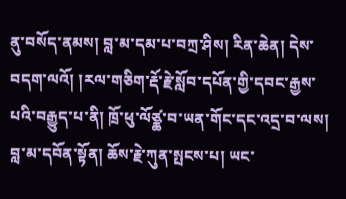ནུ་བསོད་ནམས། བླ་མ་དམ་པ་བཀྲ་ཤིས། རིན་ཆེན། དེས་བདག་ལའོ། །རལ་གཅིག་རྡོ་རྗེ་སློབ་དཔོན་གྱི་དབང་རྒྱས་པའི་བརྒྱུད་པ་ནི། ཁྲོ་ཕུ་ལོཙྪ་བ་ཡན་གོང་དང་འདྲ་བ་ལས། བླ་མ་དབོན་སྟོན། ཆོས་རྗེ་ཀུན་སྤངས་པ། ཡང་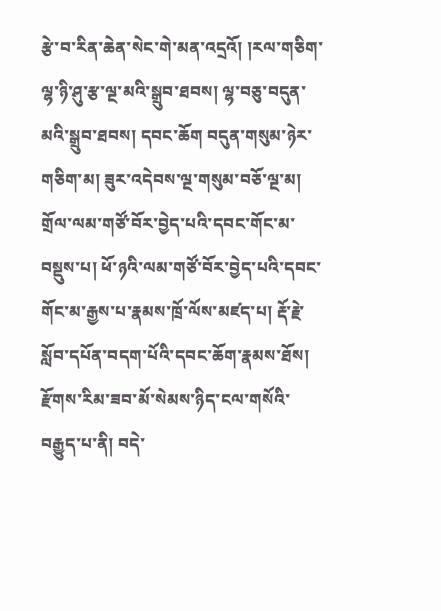རྩེ་བ་རིན་ཆེན་སེང་གེ་མན་འདྲའོ། །རལ་གཅིག་ལྷ་ཉི་ཤུ་རྩ་ལྔ་མའི་སྒྲུབ་ཐབས། ལྷ་བཅུ་བདུན་མའི་སྒྲུབ་ཐབས། དབང་ཆོག བདུན་གསུམ་ཉེར་གཅིག་མ། ཟུར་འདེབས་ལྔ་གསུམ་བཅོ་ལྔ་མ། གྲོལ་ལམ་གཙོ་བོར་བྱེད་པའི་དབང་གོང་མ་བསྡུས་པ། ཕོ་ཉའི་ལམ་གཙོ་བོར་བྱེད་པའི་དབང་གོང་མ་རྒྱས་པ་རྣམས་ཁྲོ་ལོས་མཛད་པ། རྡོ་རྗེ་སློབ་དཔོན་བདག་པོའི་དབང་ཆོག་རྣམས་ཐོས། རྫོགས་རིམ་ཟབ་མོ་སེམས་ཉིད་ངལ་གསོའི་བརྒྱུད་པ་ནི། བདེ་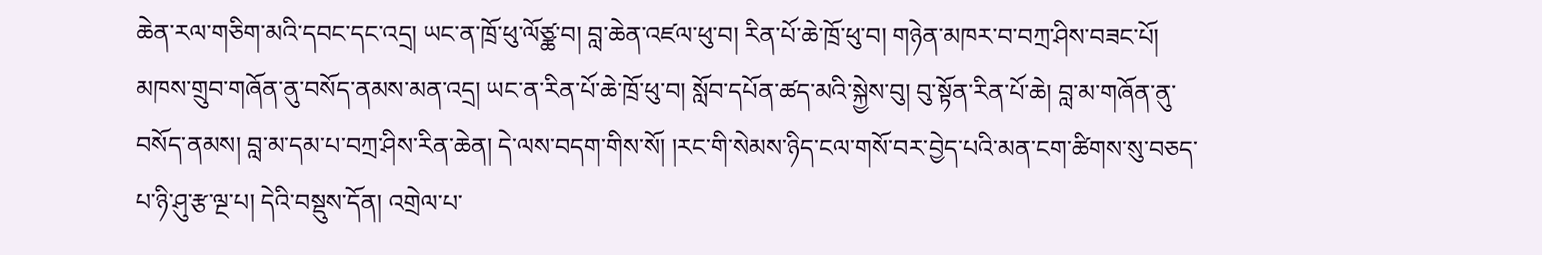ཆེན་རལ་གཅིག་མའི་དབང་དང་འདྲ། ཡང་ན་ཁྲོ་ཕུ་ལོཙྪ་བ། བླ་ཆེན་འཛལ་ཕུ་བ། རིན་པོ་ཆེ་ཁྲོ་ཕུ་བ། གཉེན་མཁར་བ་བཀྲ་ཤིས་བཟང་པོ། མཁས་གྲུབ་གཞོན་ནུ་བསོད་ནམས་མན་འདྲ། ཡང་ན་རིན་པོ་ཆེ་ཁྲོ་ཕུ་བ། སློབ་དཔོན་ཚད་མའི་སྐྱེས་བུ། བུ་སྟོན་རིན་པོ་ཆེ། བླ་མ་གཞོན་ནུ་བསོད་ནམས། བླ་མ་དམ་པ་བཀྲ་ཤིས་རིན་ཆེན། དེ་ལས་བདག་གིས་སོ། །རང་གི་སེམས་ཉིད་ངལ་གསོ་བར་བྱེད་པའི་མན་ངག་ཚིགས་སུ་བཅད་པ་ཉི་ཤུ་རྩ་ལྔ་པ། དེའི་བསྡུས་དོན། འགྲེལ་པ་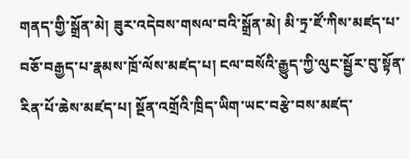གནད་གྱི་སྒྲོན་མེ། ཟུར་འདེབས་གསལ་བའི་སྒྲོན་མེ། མི་ཏྲ་ཛོ་ཀིས་མཛད་པ་བཅོ་བརྒྱད་པ་རྣམས་ཁྲོ་ལོས་མཛད་པ། ངལ་བསོའི་རྒྱུད་ཀྱི་ལུང་སྦྱོར་བུ་སྟོན་རིན་པོ་ཆེས་མཛད་པ། སྔོན་འགྲོའི་ཁྲིད་ཡིག་ཡང་བརྩེ་བས་མཛད་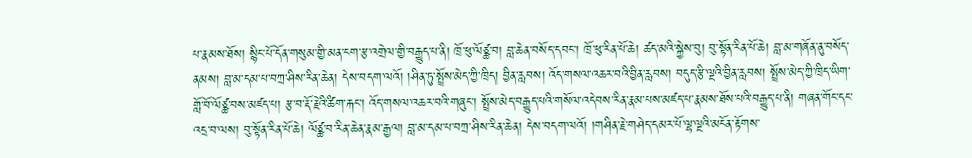པ་རྣམས་ཐོས། སྙིང་པོ་དོན་གསུམ་གྱི་མན་ངག་རྩ་འགྲེལ་གྱི་བརྒྱུད་པ་ནི། ཁྲོ་ཕུ་ལོཙྪ་བ། བླ་ཆེན་བསོད་དབང་། ཁྲོ་ཕུ་རིན་པོ་ཆེ། ཚད་མའི་སྐྱེས་བུ། བུ་སྟོན་རིན་པོ་ཆེ། བླ་མ་གཞོན་ནུ་བསོད་ནམས། བླ་མ་དམ་པ་བཀྲ་ཤིས་རིན་ཆེན། དེས་བདག་ལའོ། །ཤིན་ཏུ་སྤྲོས་མེད་ཀྱི་ཁྲིད། བྱིན་རླབས། འོད་གསལ་འཆར་བའི་བྱིན་རླབས། བདུད་རྩི་ལྔའི་བྱིན་རླབས། སྤྲོས་མེད་ཀྱི་ཁྲིད་ཡིག་གློ་བོ་ལོཙྪ་བས་མཛད་པ། རྩ་བ་རྡོ་རྗེའི་ཚིག་རྐང་། འོད་གསལ་འཆར་བའི་གཞུང་། སྤྲོས་མེད་བརྒྱུད་པའི་གསོལ་འདེབས་རིན་རྣམ་པས་མཛད་པ་རྣམས་ཐོས་པའི་བརྒྱུད་པ་ནི། གཞན་གོང་དང་འདྲ་བ་ལས། བུ་སྟོན་རིན་པོ་ཆེ། ལོཙྪ་བ་རིན་ཆེན་རྣམ་རྒྱལ། བླ་མ་དམ་པ་བཀྲ་ཤིས་རིན་ཆེན། དེས་བདག་ལའོ། །གཤིན་རྗེ་གཤེད་དམར་པོ་ལྷ་ལྔའི་མངོན་རྟོགས་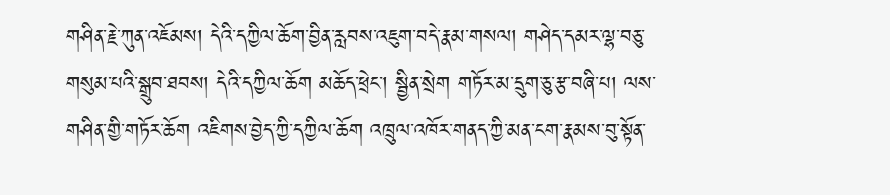གཤིན་རྗེ་ཀུན་འཇོམས། དེའི་དཀྱིལ་ཆོག་བྱིན་རླབས་འཇུག་བདེ་རྣམ་གསལ། གཤེད་དམར་ལྷ་བཅུ་གསུམ་པའི་སྒྲུབ་ཐབས། དེའི་དཀྱིལ་ཆོག མཆོད་ཕྲེང་། སྦྱིན་སྲེག གཏོར་མ་དྲུག་ཅུ་རྩ་བཞི་པ། ལས་གཤིན་གྱི་གཏོར་ཆོག འཇིགས་བྱེད་ཀྱི་དཀྱིལ་ཆོག འཁྲུལ་འཁོར་གནད་ཀྱི་མན་ངག་རྣམས་བུ་སྟོན་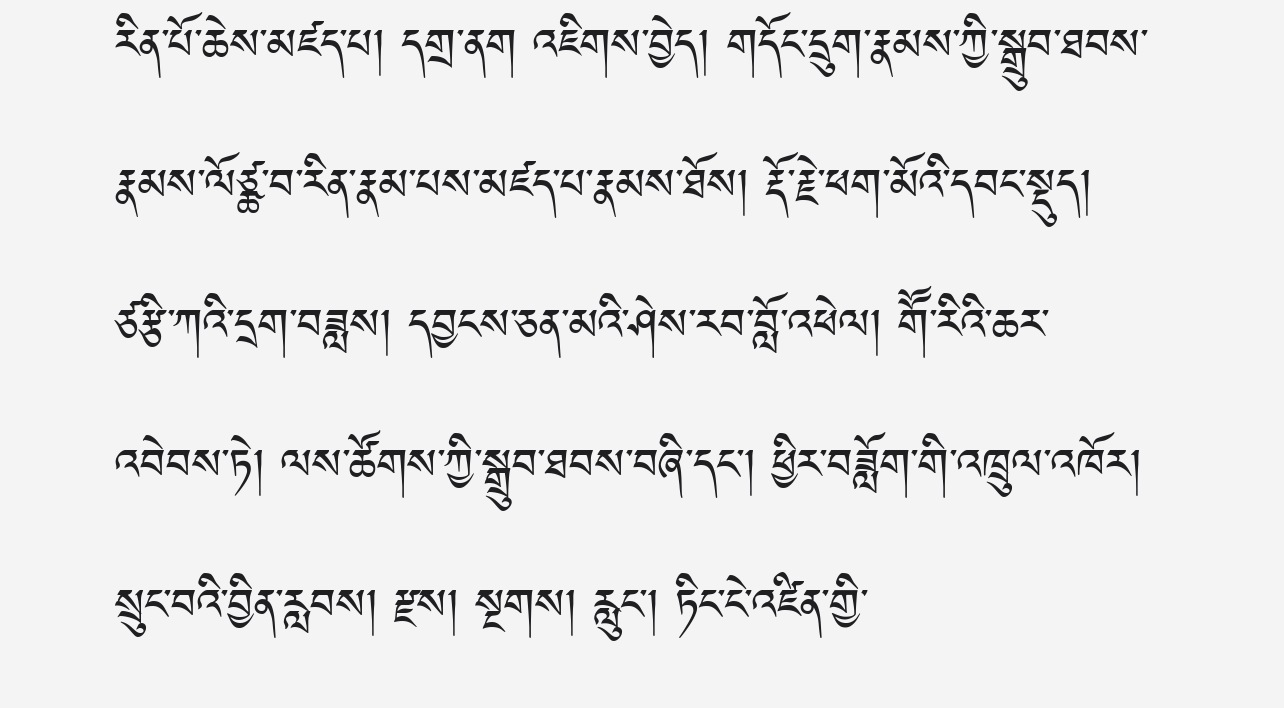རིན་པོ་ཆེས་མཛད་པ། དགྲ་ནག འཇིགས་བྱེད། གདོང་དྲུག་རྣམས་ཀྱི་སྒྲུབ་ཐབས་རྣམས་ལོཙྪ་བ་རིན་རྣམ་པས་མཛད་པ་རྣམས་ཐོས། རྡོ་རྗེ་ཕག་མོའི་དབང་སྡུད། ཙརྩི་ཀའི་དྲག་བཟླས། དབྱངས་ཅན་མའི་ཤེས་རབ་བློ་འཕེལ། གཽ་རིའི་ཆར་འབེབས་ཏེ། ལས་ཚོགས་ཀྱི་སྒྲུབ་ཐབས་བཞི་དང་། ཕྱིར་བཟློག་གི་འཁྲུལ་འཁོར། སྲུང་བའི་བྱིན་རླབས། རྫས། སྔགས། རླུང་། ཏིང་ངེ་འཛིན་གྱི་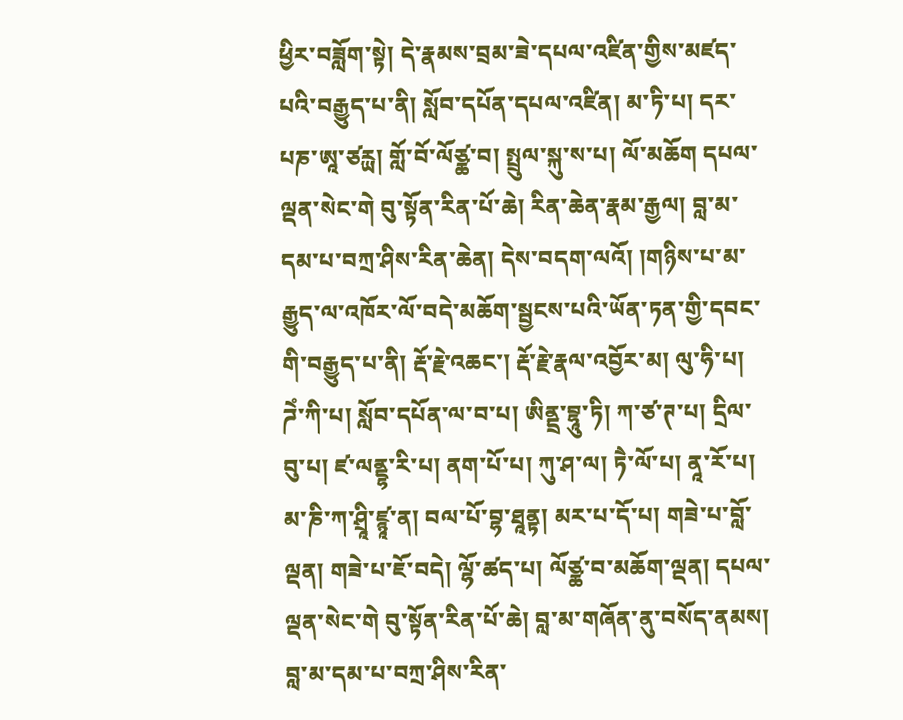ཕྱིར་བཟློག་སྟེ། དེ་རྣམས་བྲམ་ཟེ་དཔལ་འཛིན་གྱིས་མཛད་པའི་བརྒྱུད་པ་ནི། སློབ་དཔོན་དཔལ་འཛིན། མ་ཏི་པ། དར་པཎ་ཨཱ་ཙརྻ། གློ་བོ་ལོཙྪ་བ། སྤྲུལ་སྐུ་ས་པ། ལོ་མཆོག དཔལ་ལྡན་སེང་གེ བུ་སྟོན་རིན་པོ་ཆེ། རིན་ཆེན་རྣམ་རྒྱལ། བླ་མ་དམ་པ་བཀྲ་ཤིས་རིན་ཆེན། དེས་བདག་ལའོ། །གཉིས་པ་མ་རྒྱུད་ལ་འཁོར་ལོ་བདེ་མཆོག་སྦྱངས་པའི་ཡོན་ཏན་གྱི་དབང་གི་བརྒྱུད་པ་ནི། རྡོ་རྗེ་འཆང་། རྡོ་རྗེ་རྣལ་འབྱོར་མ། ལུ་ཧི་པ། ཌེཾ་ཀི་པ། སློབ་དཔོན་ལ་བ་པ། ཨིནྡྲ་བྷཱུ་ཏི། ཀ་ཙ་ཊ་པ། དྲིལ་བུ་པ། ཛ་ལནྡྷ་རི་པ། ནག་པོ་པ། ཀུ་ཤ་ལ། ཏཻ་ལོ་པ། ནཱ་རོ་པ། མ་ཎི་ཀ་ཤྲཱི་ཛྙཱ་ན། བལ་པོ་བྷ་ཐཱནྟ། མར་པ་དོ་པ། གཟེ་པ་བློ་ལྡན། གཟེ་པ་ཇོ་བདེ། ལྷོ་ཚད་པ། ལོཙྪ་བ་མཆོག་ལྡན། དཔལ་ལྡན་སེང་གེ བུ་སྟོན་རིན་པོ་ཆེ། བླ་མ་གཞོན་ནུ་བསོད་ནམས། བླ་མ་དམ་པ་བཀྲ་ཤིས་རིན་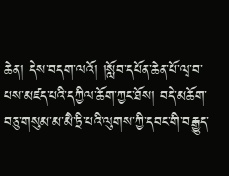ཆེན། དེས་བདག་ལའོ། །སློབ་དཔོན་ཆེན་པོ་ལྭ་བ་པས་མཛད་པའི་དཀྱིལ་ཆོག་ཀྱང་ཐོས། བདེ་མཆོག་བཅུ་གསུམ་མ་མཻ་ཏྲི་པའི་ལུགས་ཀྱི་དབང་གི་བརྒྱུད་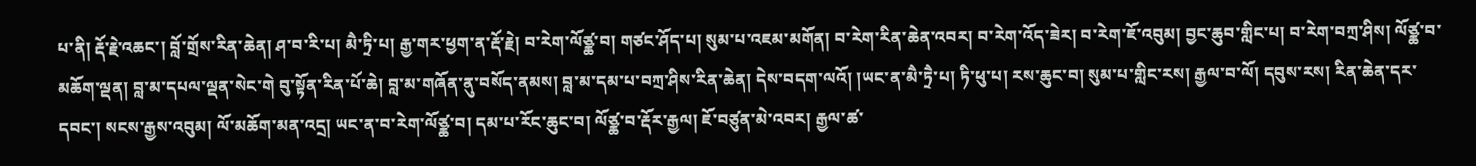པ་ནི། རྡོ་རྗེ་འཆང་། བློ་གྲོས་རིན་ཆེན། ཤ་བ་རི་པ། མཻ་ཏྲི་པ། རྒྱ་གར་ཕྱག་ན་རྡོ་རྗེ། བ་རེག་ལོཙྪ་བ། གཙང་ཤོད་པ། སུམ་པ་འཇམ་མགོན། བ་རེག་རིན་ཆེན་འབར། བ་རེག་འོད་ཟེར། བ་རེག་ཇོ་འབུམ། བྱང་ཆུབ་གླིང་པ། བ་རེག་བཀྲ་ཤིས། ལོཙྪ་བ་མཆོག་ལྡན། བླ་མ་དཔལ་ལྡན་སེང་གེ བུ་སྟོན་རིན་པོ་ཆེ། བླ་མ་གཞོན་ནུ་བསོད་ནམས། བླ་མ་དམ་པ་བཀྲ་ཤིས་རིན་ཆེན། དེས་བདག་ལའོ། །ཡང་ན་མཻ་ཏྲཻ་པ། ཏི་ཕུ་པ། རས་ཆུང་བ། སུམ་པ་གླིང་རས། རྒྱལ་བ་ལོ། དབུས་རས། རིན་ཆེན་དར་དབང་། སངས་རྒྱས་འབུམ། ལོ་མཆོག་མན་འདྲ། ཡང་ན་བ་རེག་ལོཙྪ་བ། དམ་པ་རོང་ཆུང་བ། ལོཙྪ་བ་རྡོར་རྒྱལ། ཇོ་བཙུན་མེ་འབར། རྒྱལ་ཚ་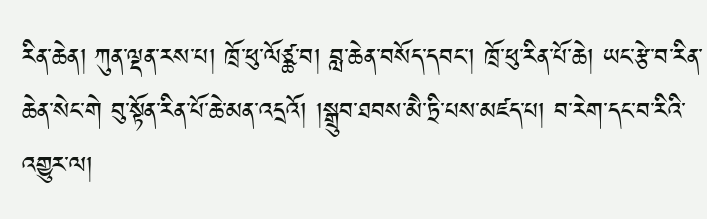རིན་ཆེན། ཀུན་ལྡན་རས་པ། ཁྲོ་ཕུ་ལོཙྪ་བ། བླ་ཆེན་བསོད་དབང་། ཁྲོ་ཕུ་རིན་པོ་ཆེ། ཡང་རྩེ་བ་རིན་ཆེན་སེང་གེ བུ་སྟོན་རིན་པོ་ཆེ་མན་འདྲའོ། །སྒྲུབ་ཐབས་མཻ་ཏྲི་པས་མཛད་པ། བ་རེག་དང་བ་རིའི་འགྱུར་ལ།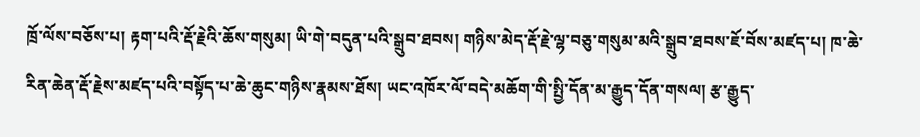ཁྲོ་ལོས་བཅོས་པ། རྟག་པའི་རྡོ་རྗེའི་ཆོས་གསུམ། ཡི་གེ་བདུན་པའི་སྒྲུབ་ཐབས། གཉིས་མེད་རྡོ་རྗེ་ལྷ་བཅུ་གསུམ་མའི་སྒྲུབ་ཐབས་ཇོ་བོས་མཛད་པ། ཁ་ཆེ་རིན་ཆེན་རྡོ་རྗེས་མཛད་པའི་བསྟོད་པ་ཆེ་ཆུང་གཉིས་རྣམས་ཐོས། ཡང་འཁོར་ལོ་བདེ་མཆོག་གི་སྤྱི་དོན་མ་རྒྱུད་དོན་གསལ། རྩ་རྒྱུད་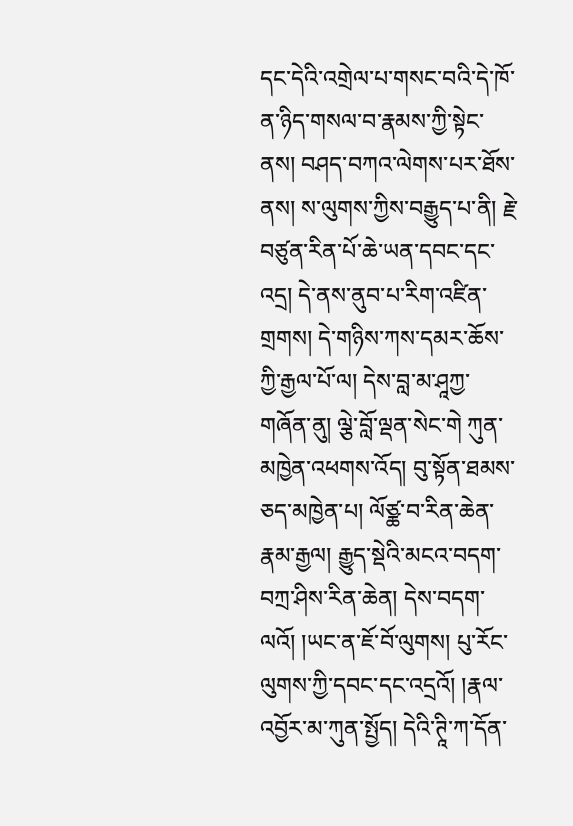དང་དེའི་འགྲེལ་པ་གསང་བའི་དེ་ཁོ་ན་ཉིད་གསལ་བ་རྣམས་ཀྱི་སྟེང་ནས། བཤད་བཀའ་ལེགས་པར་ཐོས་ནས། ས་ལུགས་ཀྱིས་བརྒྱུད་པ་ནི། རྗེ་བཙུན་རིན་པོ་ཆེ་ཡན་དབང་དང་འདྲ། དེ་ནས་ནུབ་པ་རིག་འཛིན་གྲགས། དེ་གཉིས་ཀས་དམར་ཆོས་ཀྱི་རྒྱལ་པོ་ལ། དེས་བླ་མ་ཤཱཀྱ་གཞོན་ནུ། ལྕེ་བློ་ལྡན་སེང་གེ ཀུན་མཁྱེན་འཕགས་འོད། བུ་སྟོན་ཐམས་ཅད་མཁྱེན་པ། ལོཙྪ་བ་རིན་ཆེན་རྣམ་རྒྱལ། རྒྱུད་སྡེའི་མངའ་བདག་བཀྲ་ཤིས་རིན་ཆེན། དེས་བདག་ལའོ། །ཡང་ན་ཇོ་བོ་ལུགས། པུ་རོང་ལུགས་ཀྱི་དབང་དང་འདྲའོ། །རྣལ་འབྱོར་མ་ཀུན་སྤྱོད། དེའི་ཊཱི་ཀ་དོན་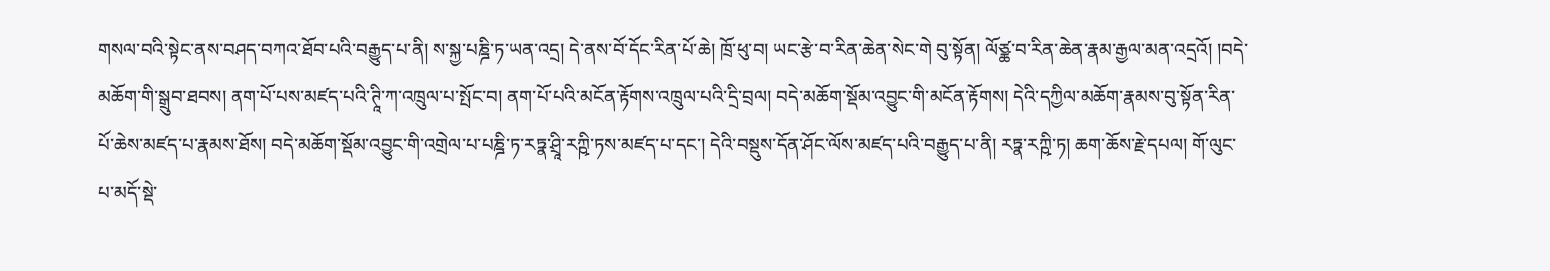གསལ་བའི་སྟེང་ནས་བཤད་བཀའ་ཐོབ་པའི་བརྒྱུད་པ་ནི། ས་སྐྱ་པཎྜི་ཏ་ཡན་འདྲ། དེ་ནས་བོ་དོང་རིན་པོ་ཆེ། ཁྲོ་ཕུ་བ། ཡང་རྩེ་བ་རིན་ཆེན་སེང་གེ བུ་སྟོན། ལོཙྪ་བ་རིན་ཆེན་རྣམ་རྒྱལ་མན་འདྲའོ། །བདེ་མཆོག་གི་སྒྲུབ་ཐབས། ནག་པོ་པས་མཛད་པའི་ཊཱི་ཀ་འཁྲུལ་པ་སྤོང་བ། ནག་པོ་པའི་མངོན་རྟོགས་འཁྲུལ་པའི་དྲི་བྲལ། བདེ་མཆོག་སྡོམ་འབྱུང་གི་མངོན་རྟོགས། དེའི་དཀྱིལ་མཆོག་རྣམས་བུ་སྟོན་རིན་པོ་ཆེས་མཛད་པ་རྣམས་ཐོས། བདེ་མཆོག་སྡོམ་འབྱུང་གི་འགྲེལ་པ་པཎྜི་ཏ་རཏྣ་ཤྲཱི་རཀྵི་ཏས་མཛད་པ་དང་། དེའི་བསྡུས་དོན་ཤོང་ལོས་མཛད་པའི་བརྒྱུད་པ་ནི། རཏྣ་རཀྵི་ཏ། ཆག་ཆོས་རྗེ་དཔལ། གོ་ལུང་པ་མདོ་སྡེ་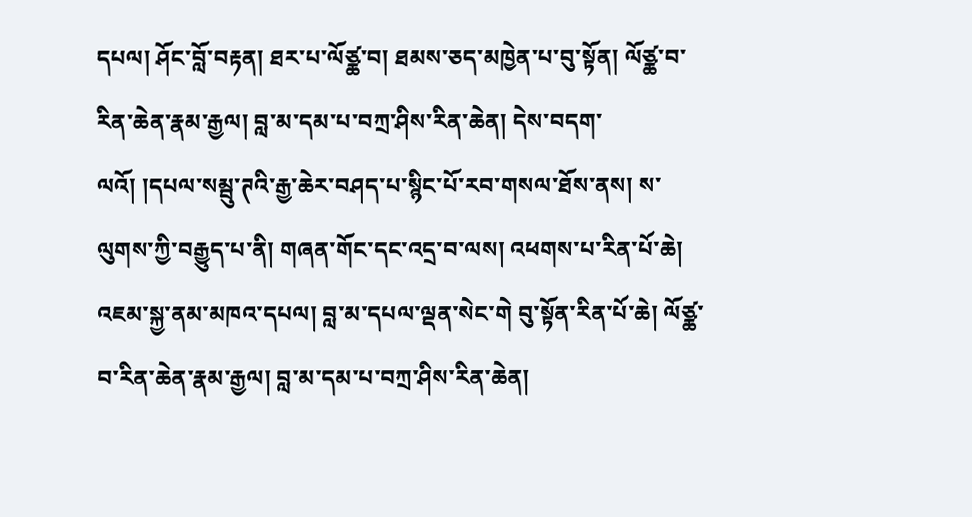དཔལ། ཤོང་བློ་བརྟན། ཐར་པ་ལོཙྪ་བ། ཐམས་ཅད་མཁྱེན་པ་བུ་སྟོན། ལོཙྪ་བ་རིན་ཆེན་རྣམ་རྒྱལ། བླ་མ་དམ་པ་བཀྲ་ཤིས་རིན་ཆེན། དེས་བདག་ལའོ། །དཔལ་སམྦུ་ཊའི་རྒྱ་ཆེར་བཤད་པ་སྙིང་པོ་རབ་གསལ་ཐོས་ནས། ས་ལུགས་ཀྱི་བརྒྱུད་པ་ནི། གཞན་གོང་དང་འདྲ་བ་ལས། འཕགས་པ་རིན་པོ་ཆེ། འཇམ་སྐྱ་ནམ་མཁའ་དཔལ། བླ་མ་དཔལ་ལྡན་སེང་གེ བུ་སྟོན་རིན་པོ་ཆེ། ལོཙྪ་བ་རིན་ཆེན་རྣམ་རྒྱལ། བླ་མ་དམ་པ་བཀྲ་ཤིས་རིན་ཆེན།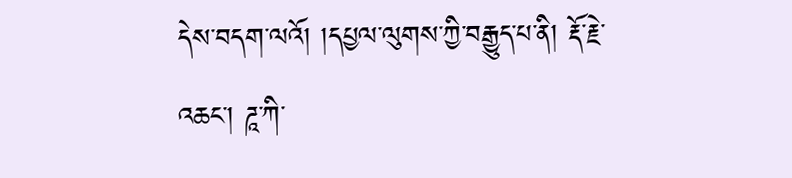དེས་བདག་ལའོ། །དཔྱལ་ལུགས་ཀྱི་བརྒྱུད་པ་ནི། རྡོ་རྗེ་འཆང་། ཌཱ་ཀི་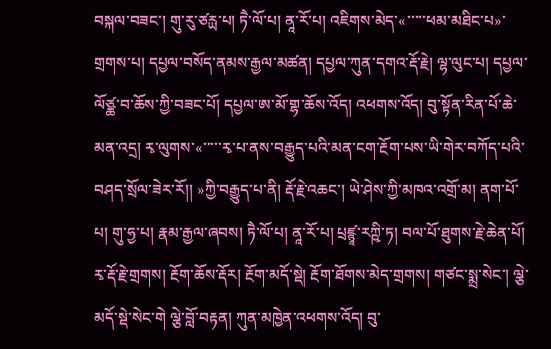བསྐལ་བཟང་། གུ་རུ་ཙརྻ་པ། ཏཻ་ལོ་པ། ནཱ་རོ་པ། འཇིགས་མེད་«་་་་་ཕམ་མཐིང་པ»་གྲགས་པ། དཔྱལ་བསོད་ནམས་རྒྱལ་མཚན། དཔྱལ་ཀུན་དགའ་རྡོ་རྗེ། ལྷ་ལུང་པ། དཔྱལ་ལོཙྪ་བ་ཆོས་ཀྱི་བཟང་པོ། དཔྱལ་ཨ་མོ་གྷ་ཆོས་འོད། འཕགས་འོད། བུ་སྟོན་རིན་པོ་ཆེ་མན་འདྲ། རྭ་ལུགས་«་་་་་རྭ་པ་ནས་བརྒྱུད་པའི་མན་ངག་རྔོག་པས་ཡི་གེར་བཀོད་པའི་བཤད་སྲོལ་ཟེར་རོ།། »ཀྱི་བརྒྱུད་པ་ནི། རྡོ་རྗེ་འཆང་། ཡེ་ཤེས་ཀྱི་མཁའ་འགྲོ་མ། ནག་པོ་པ། གུ་ཧྱ་པ། རྣམ་རྒྱལ་ཞབས། ཏཻ་ལོ་པ། ནཱ་རོ་པ། པྲཛྙཱ་རཀྵི་ཏ། བལ་པོ་ཐུགས་རྗེ་ཆེན་པོ། རྭ་རྡོ་རྗེ་གྲགས། རྔོག་ཆོས་རྡོར། རྔོག་མདོ་སྡེ། རྔོག་ཐོགས་མེད་གྲགས། གཙང་སྨྲ་སེང་། ལྕེ་མདོ་སྡེ་སེང་གེ ལྕེ་བློ་བརྟན། ཀུན་མཁྱེན་འཕགས་འོད། བུ་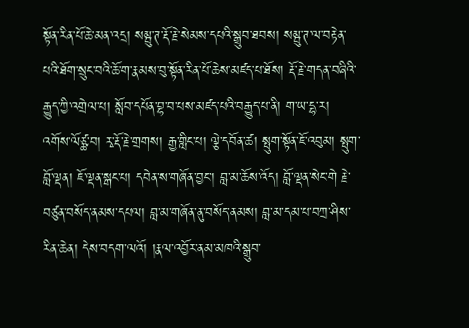སྟོན་རིན་པོ་ཆེ་མན་འདྲ། སམྦུ་ཊ་རྡོ་རྗེ་སེམས་དཔའི་སྒྲུབ་ཐབས། སམྦུ་ཊ་ལ་བརྟེན་པའི་ཐོག་སྲུང་བའི་ཆོ་ག་རྣམས་བུ་སྟོན་རིན་པོ་ཆེས་མཛད་པ་ཐོས། རྡོ་རྗེ་གདན་བཞིའི་རྒྱུད་ཀྱི་འགྲེལ་པ། སློབ་དཔོན་བྷ་བ་པས་མཛད་པའི་བརྒྱུད་པ་ནི། ག་ཡ་དྷ་ར། འགོས་ལོཙྪ་བ། རྭ་རྡོ་རྗེ་གྲགས། རྒྱ་གླིང་པ། ལྕེ་དབོན་ཚ། སྤུག་སྟོན་ཇོ་འབུམ། སྤུག་བློ་ལྡན། ཇོ་ལྡན་སྒང་པ། དབེན་ས་གཞོན་བྱང་། བླ་མ་ཆོས་འོད། བློ་ལྡན་སེང་གེ རྗེ་བཙུན་བསོད་ནམས་དཔལ། བླ་མ་གཞོན་ནུ་བསོད་ནམས། བླ་མ་དམ་པ་བཀྲ་ཤིས་རིན་ཆེན། དེས་བདག་ལའོ། །རྣལ་འབྱོར་ནམ་མཁའི་སྒྲུབ་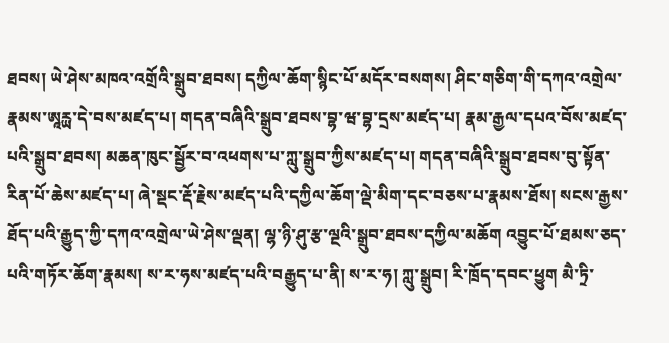ཐབས། ཡེ་ཤེས་མཁའ་འགྲོའི་སྒྲུབ་ཐབས། དཀྱིལ་ཆོག་སྙིང་པོ་མདོར་བསགས། ཤིང་གཅིག་གི་དཀའ་འགྲེལ་རྣམས་ཨཱརྻ་དེ་བས་མཛད་པ། གདན་བཞིའི་སྒྲུབ་ཐབས་བྷ་ཝ་བྷ་དྲས་མཛད་པ། རྣམ་རྒྱལ་དཔའ་བོས་མཛད་པའི་སྒྲུབ་ཐབས། མཆན་ཁུང་སྦྱོར་བ་འཕགས་པ་ཀླུ་སྒྲུབ་ཀྱིས་མཛད་པ། གདན་བཞིའི་སྒྲུབ་ཐབས་བུ་སྟོན་རིན་པོ་ཆེས་མཛད་པ། ཞེ་སྡང་རྡོ་རྗེས་མཛད་པའི་དཀྱིལ་ཆོག་ལྡེ་མིག་དང་བཅས་པ་རྣམས་ཐོས། སངས་རྒྱས་ཐོད་པའི་རྒྱུད་ཀྱི་དཀའ་འགྲེལ་ཡེ་ཤེས་ལྡན། ལྷ་ཉི་ཤུ་རྩ་ལྔའི་སྒྲུབ་ཐབས་དཀྱིལ་མཆོག འབྱུང་པོ་ཐམས་ཅད་པའི་གཏོར་ཆོག་རྣམས། ས་ར་ཧས་མཛད་པའི་བརྒྱུད་པ་ནི། ས་ར་ཧ། ཀླུ་སྒྲུབ། རི་ཁྲོད་དབང་ཕྱུག མཻ་ཏྲི་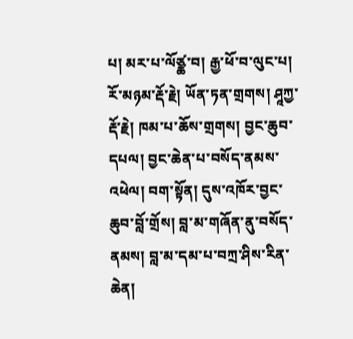པ། མར་པ་ལོཙྪ་བ། རྒྱ་ཕོ་བ་ལུང་པ། རོ་མཉམ་རྡོ་རྗེ། ཡོན་ཏན་གྲགས། ཤཱཀྱ་རྡོ་རྗེ། ཁམ་པ་ཆོས་གྲགས། བྱང་ཆུབ་དཔལ། བྱང་ཆེན་པ་བསོད་ནམས་འཕེལ། བག་སྟོན། དུས་འཁོར་བྱང་ཆུབ་བློ་གྲོས། བླ་མ་གཞོན་ནུ་བསོད་ནམས། བླ་མ་དམ་པ་བཀྲ་ཤིས་རིན་ཆེན།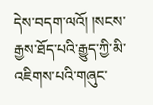དེས་བདག་ལའོ། །སངས་རྒྱས་ཐོད་པའི་རྒྱུད་ཀྱི་མི་འཇིགས་པའི་གཞུང་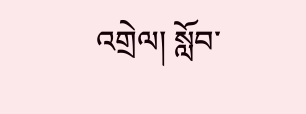འགྲེལ། སློབ་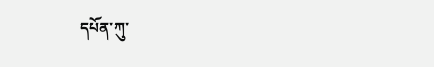དཔོན་ཀུ་